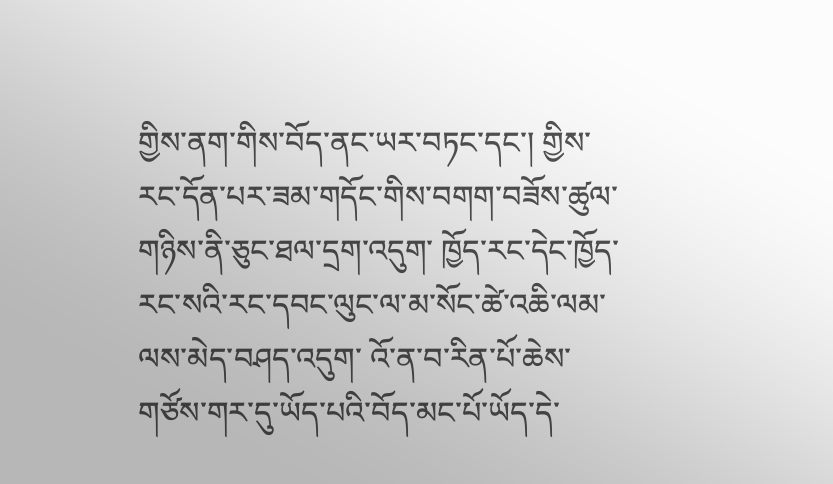གྱིས་ནག་གིས་བོད་ནང་ཡར་བཏང་དང་། གྱིས་རང་དོན་པར་ཟམ་གདོང་གིས་བགག་བཟོས་ཚུལ་གཉིས་ནི་ཅུང་ཐལ་དྲག་འདུག་ ཁྱོད་རང་དེང་ཁྱོད་རང་སའི་རང་དབང་ལུང་ལ་མ་སོང་ཚེ་འཆི་ལམ་ལས་མེད་བཤད་འདུག་ འོ་ན་བ་རིན་པོ་ཆེས་གཙོས་གར་དུ་ཡོད་པའི་བོད་མང་པོ་ཡོད་དེ་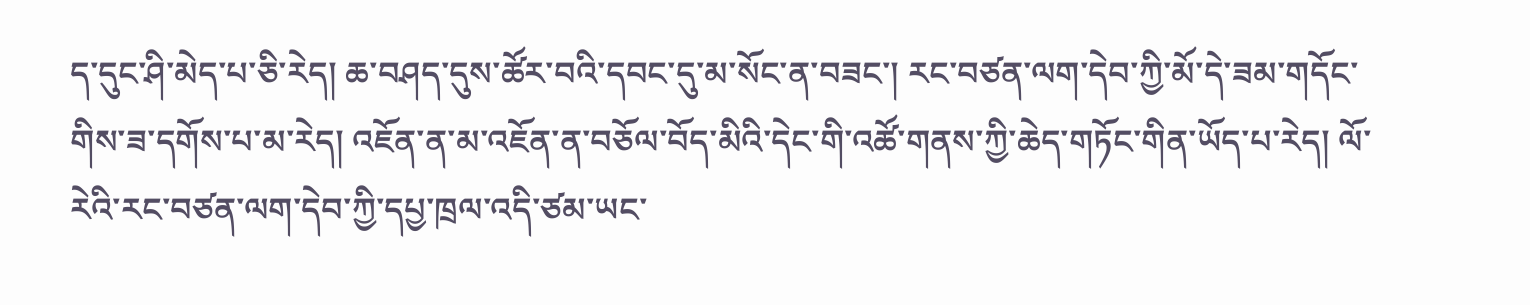ད་དུང་ཤི་མེད་པ་ཅི་རེད། ཆ་བཤད་དུས་ཚོར་བའི་དབང་དུ་མ་སོང་ན་བཟང་། རང་བཙན་ལག་དེབ་ཀྱི་མོ་དེ་ཟམ་གདོང་གིས་ཟ་དགོས་པ་མ་རེད། འཇོན་ན་མ་འཇོན་ན་བཅོལ་བོད་མིའི་དེང་གི་འཚོ་གནས་ཀྱི་ཆེད་གཏོང་གིན་ཡོད་པ་རེད། ལོ་རེའི་རང་བཙན་ལག་དེབ་ཀྱི་དཔྱ་ཁྲལ་འདི་ཙམ་ཡང་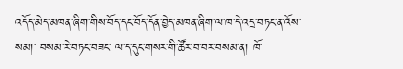འདོད་མེད་མཁན་ཞིག་གིས་བོད་དང་བོད་དོན་བྱེད་མཁན་ཞིག་ལ་ཁ་དེ་འདྲ་བཏང་ན་འོས་སམ།་ བསམ་རེ་བཏང་བཟང་ ལ་ད་དུང་གསར་གི་ཚོར་བ་བར་བསམ་ན། ཁོ་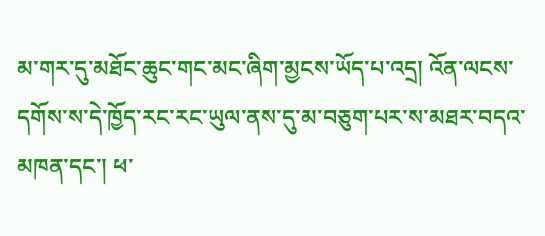མ་གར་དུ་མཐོང་ཆུང་གང་མང་ཞིག་མྱངས་ཡོད་པ་འདྲ། འོན་ལངས་དགོས་ས་དེ་ཁྱོད་རང་རང་ཡུལ་ནས་དུ་མ་བཅུག་པར་ས་མཐར་བདའ་མཁན་དང་། ཕ་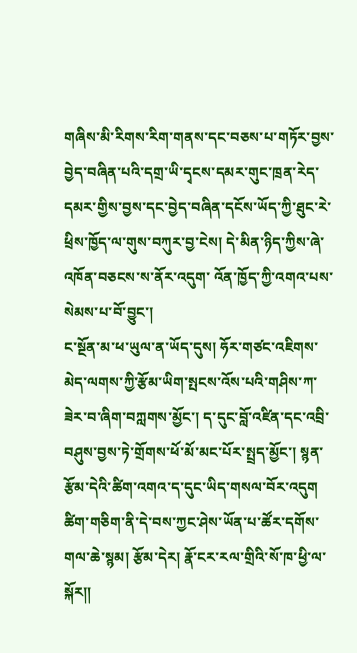གཞིས་མི་རིགས་རིག་གནས་དང་བཅས་པ་གཏོར་བྱས་བྱེད་བཞིན་པའི་དགྲ་ཡི་དྭངས་དམར་གུང་ཁྲན་རེད་ དམར་གྱིས་བྱས་དང་བྱེད་བཞིན་དངོས་ཡོད་ཀྱི་ཐུང་རེ་ཕྲིས་ཁྱོད་ལ་གུས་བཀུར་བྱ་ངེས། དེ་མིན་ཉིད་ཀྱིས་ཞེ་འཁོན་བཅངས་ས་ནོར་འདུག་ འོན་ཁྱོད་ཀྱི་འགའ་པས་སེམས་པ་བོ་བྱུང་།
ང་སྔོན་མ་ཕ་ཡུལ་ན་ཡོད་དུས། ཧོར་གཙང་འཇིགས་མེད་ལགས་ཀྱི་རྩོམ་ཡིག་སྤངས་འོས་པའི་གཤིས་ཀ་ཟེར་བ་ཞིག་བཀླགས་མྱོང་། ད་དུང་བློ་འཛིན་དང་འབྲི་བཤུས་བྱས་ཏེ་གྲོགས་ཕོ་མོ་མང་པོར་སྤྲད་མྱོང་། སྙན་རྩོམ་དེའི་ཚིག་འགའ་ད་དུང་ཡིད་གསལ་བོར་འདུག ཚིག་གཅིག་ནི་དེ་བས་ཀྱང་ཤེས་ཡོན་པ་ཚོར་དགོས་གལ་ཆེ་སྙམ། རྩོམ་དེར། རྣོ་ངར་རལ་གྲིའི་སོ་ཁ་ཕྱི་ལ་སྐོར༎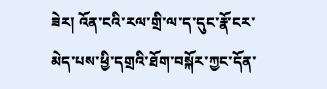ཟེར། འོན་ངའི་རལ་གྲི་ལ་ད་དུང་རྣོ་ངར་མེད་པས་ཕྱི་དགྲའི་ཐོག་བསྐོར་ཀྱང་དོན་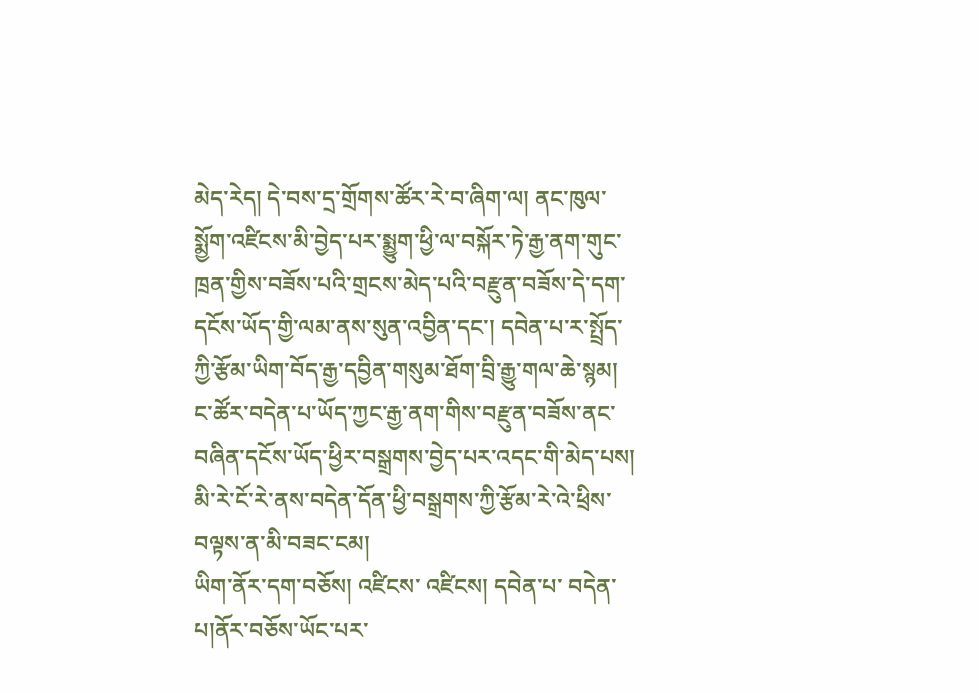མེད་རེད། དེ་བས་དྲ་གྲོགས་ཚོར་རེ་བ་ཞིག་ལ། ནང་ཁུལ་སྨྱོག་འཛིངས་མི་བྱེད་པར་སྨྱུག་ཕྱི་ལ་བསྐོར་ཏེ་རྒྱ་ནག་གུང་ཁྲན་གྱིས་བཟོས་པའི་གྲངས་མེད་པའི་བརྫུན་བཟོས་དེ་དག་དངོས་ཡོད་གྱི་ལམ་ནས་སུན་འབྱིན་དང་། དབེན་པ་ར་སྤྲོད་ཀྱི་རྩོམ་ཡིག་བོད་རྒྱ་དབྱིན་གསུམ་ཐོག་བྲི་རྒྱུ་གལ་ཆེ་སྙམ། ང་ཚོར་བདེན་པ་ཡོད་ཀྱང་རྒྱ་ནག་གིས་བརྫུན་བཟོས་ནང་བཞིན་དངོས་ཡོད་ཕྱིར་བསྒྲགས་བྱེད་པར་འདང་གི་མེད་པས། མི་རེ་ངོ་རེ་ནས་བདེན་དོན་ཕྱི་བསྒྲགས་ཀྱི་རྩོམ་རེ་འེ་ཕྲིས་བལྟས་ན་མི་བཟང་ངམ།
ཡིག་ནོར་དག་བཅོས། འཛིངས་ འཛིངས། དབེན་པ་ བདེན་པ།ནོར་བཅོས་ཡོང་པར་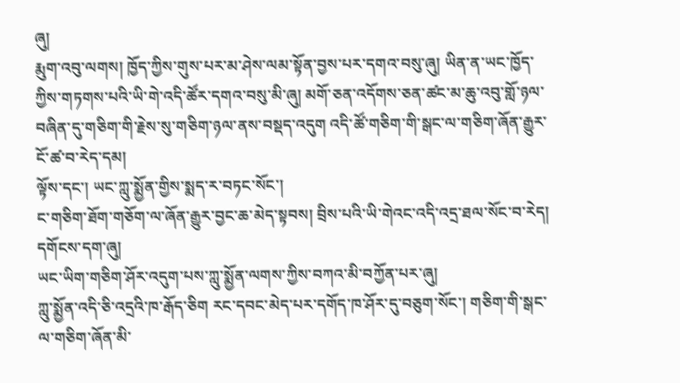ཞུ།
རྨུག་འབུ་ལགས། ཁྱོད་ཀྱིས་གུས་པར་མ་ཤེས་ལམ་སྟོན་བྱས་པར་དགའ་བསུ་ཞུ། ཡིན་ན་ཡང་ཁྱོད་ཀྱིས་གཏགས་པའི་ཡི་གེ་འདི་ཚོར་དགའ་བསུ་མི་ཞུ། མགོ་ཅན་འདོགས་ཅན་ཚང་མ་ཆུ་འབུ་གློ་ཉལ་བཞིན་དུ་གཅིག་གི་རྗེས་སུ་གཅིག་ཉལ་ནས་བསྡད་འདུག འདི་ཚོ་གཅིག་གི་སྒང་ལ་གཅིག་ཞོན་རྒྱུར་ངོ་ཚ་བ་རེད་དམ།
ལྟོས་དང་། ཡང་ཀླུ་སྨྱོན་གྱིས་སྨད་ར་བཏང་སོང་།
ང་གཅིག་ཐོག་གཅོག་ལ་ཞོན་རྒྱུར་བྱང་ཆ་མེད་སྟབས། བྲིས་པའི་ཡི་གེའང་འདི་འདྲ་ཐལ་སོང་བ་རེད། དགོངས་དག་ཞུ།
ཡང་ཡིག་གཅིག་ཤོར་འདུག་པས་ཀླུ་སྨྱོན་ལགས་ཀྱིས་བཀའ་མི་བཀྱོན་པར་ཞུ།
ཀླུ་སྨྱོན་འདི་ཅི་འདྲའི་ཁ་རྒོད་ཅིག རང་དབང་མེད་པར་དགོད་ཁ་ཤོར་དུ་བཅུག་སོང་། གཅིག་གི་སྒང་ལ་གཅིག་ཞོན་མི་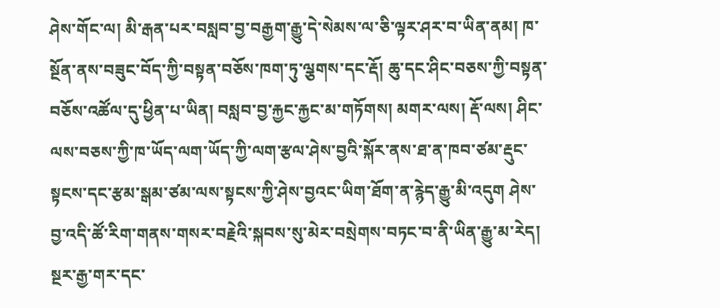ཤེས་གོང་ལ། མི་རྒན་པར་བསླབ་བྱ་བརྒྱག་རྒྱུ་དེ་སེམས་ལ་ཅི་ལྟར་ཤར་བ་ཡིན་ནམ། ཁ་སྔོན་ནས་བཟུང་བོད་ཀྱི་བསྟན་བཅོས་ཁག་ཏུ་ལྕགས་དང་རྡོ། ཆུ་དང་ཤིང་བཅས་ཀྱི་བསྟན་བཅོས་འཚོལ་དུ་ཕྱིན་པ་ཡིན། བསླབ་བྱ་རྐྱང་རྐྱང་མ་གཏོགས། མགར་ལས། རྡོ་ལས། ཤིང་ལས་བཅས་ཀྱི་ཁ་ཡོད་ལག་ཡོད་ཀྱི་ལག་རྩལ་ཤེས་བྱའི་སྐོར་ནས་ཐ་ན་ཁབ་ཙམ་རྡུང་སྟངས་དང་རྩམ་སྒམ་ཙམ་ལས་སྟངས་ཀྱི་ཤེས་བྱའང་ཡིག་ཐོག་ན་རྙེད་རྒྱུ་མི་འདུག ཤེས་བྱ་འདི་ཚོ་རིག་གནས་གསར་བརྗེའི་སྐབས་སུ་མེར་བསྲེགས་བཏང་བ་ནི་ཡིན་རྒྱུ་མ་རེད།
སྔར་རྒྱ་གར་དང་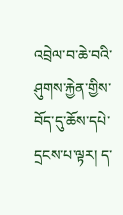འབྲེལ་བ་ཆེ་བའི་ཤུགས་རྐྱེན་གྱིས་བོད་དུ་ཆོས་དཔེ་དྲངས་པ་ལྟར། ད་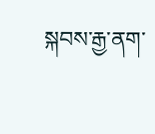སྐབས་རྒྱ་ནག་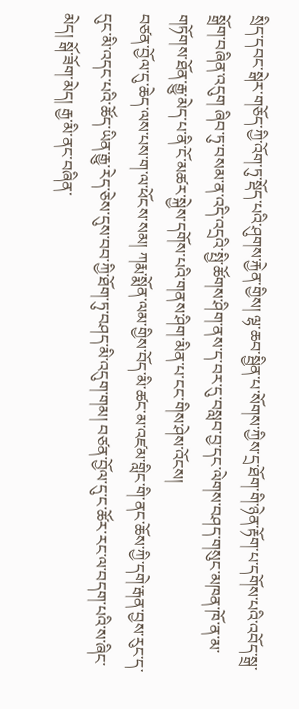སྲིད་དབང་སྒེར་གཅོད་ཀྱི་འོག་ཏུ་སྡོད་པའི་ཤུགས་རྐྱེན་གྱིས། ལྷ་ཆབ་སྦྱིན་པ་སོགས་ཀྱིས་དྲ་ཐོག་གི་ཉེན་རྟོག་པ་དགོས་པའི་འབོད་སྒྲ་སྒྲོག་བཞིན་འདུག ཞིབ་ཏུ་བསམ་ན་འདི་འདྲའི་སྤྱི་ཚོགས་ཤིག་ནས་ད་བར་དུ་བསླབ་བྱ་དང་ལེགས་བཤད་གསུང་མཁན་ཁོ་ན་མ་གཏོགས་ཐོན་རྒྱུ་མེད་པ་ནི་ངོ་མཚར་སྐྱེས་དགོས་པའི་གནས་ཤིག་མིན་པ་ངང་གིས་ཤེས་འོངས།
བཙན་བྱོལ་དུ་ཆེད་ལས་པས་ག་ལ་ཕོངས་སམ། ཀརྨ་སྨོན་ལམ་གྱིས་བོད་མི་ཚང་མ་འཛམ་གླིང་གི་ནང་ཆོས་ཀྱི་དགེ་རྒན་བྱས་རུང་ད་དུང་མི་འདང་པའི་ཚོད་ཡིན་རྒྱུ་རེད་ཅེས་དུས་བབ་ཀྱི་ཐོག་ཏུ་བཤད་མི་འདུག་གམ། བཙན་བྱོལ་དུ་ང་ཚོར་རང་ལ་བདག་པའི་ས་ཞིང་མེད། སྒོ་ཟོག་མེད། རྒྱ་མི་ནང་བཞིན་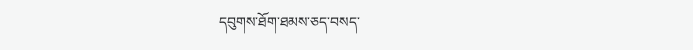དབུགས་ཐོག་ཐམས་ཅད་བསད་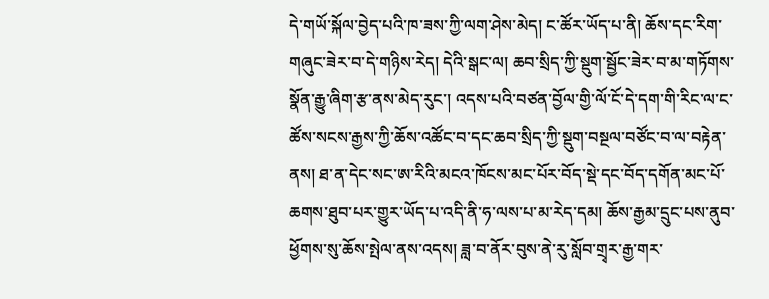དེ་གཡོ་སྐོལ་བྱེད་པའི་ཁ་ཟས་ཀྱི་ལག་ཤེས་མེད། ང་ཚོར་ཡོད་པ་ནི། ཆོས་དང་རིག་གཞུང་ཟེར་བ་དེ་གཉིས་རེད། དེའི་སྒང་ལ། ཆབ་སྲིད་ཀྱི་སྡུག་སྦྱོང་ཟེར་བ་མ་གཏོགས་སྣོན་རྒྱུ་ཞིག་རྩ་ནས་མེད་རུང་། འདས་པའི་བཙན་བྱོལ་གྱི་ལོ་ངོ་དེ་དག་གི་རིང་ལ་ང་ཚོས་སངས་རྒྱས་ཀྱི་ཆོས་འཚོང་བ་དང་ཆབ་སྲིད་ཀྱི་སྡུག་བསྔལ་བཙོང་བ་ལ་བརྟེན་ནས། ཐ་ན་དེང་སང་ཨ་རིའི་མངའ་ཁོངས་མང་པོར་བོད་སྡེ་དང་བོད་དགོན་མང་པོ་ཆགས་ཐུབ་པར་གྱུར་ཡོད་པ་འདི་ནི་ཧ་ལས་པ་མ་རེད་དམ། ཆོས་རྒྱམ་དྲུང་པས་ནུབ་ཕྱོགས་སུ་ཆོས་སྤེལ་ནས་འདས། ཟླ་བ་ནོར་བུས་ནེ་རུ་སློབ་གྲྭར་རྒྱ་གར་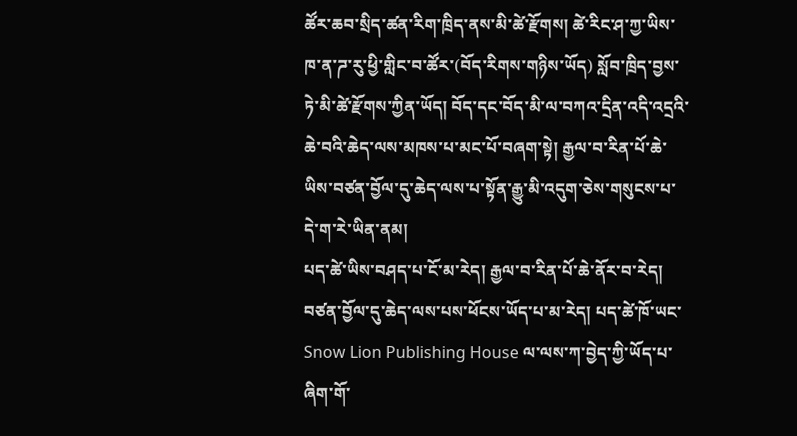ཚོར་ཆབ་སྲིད་ཚན་རིག་ཁྲིད་ནས་མི་ཚེ་རྫོགས། ཚེ་རིང་ཤ་ཀྱ་ཡིས་ཁ་ན་ཌ་རུ་ཕྱི་གླིང་བ་ཚོར་(བོད་རིགས་གཉིས་ཡོད) སློབ་ཁྲིད་བྱས་ཏེ་མི་ཚེ་རྫོགས་ཀྱིན་ཡོད། བོད་དང་བོད་མི་ལ་བཀའ་དྲིན་འདི་འདྲའི་ཆེ་བའི་ཆེད་ལས་མཁས་པ་མང་པོ་བཞག་སྟེ། རྒྱལ་བ་རིན་པོ་ཆེ་ཡིས་བཙན་བྱོལ་དུ་ཆེད་ལས་པ་སྟོན་རྒྱུ་མི་འདུག་ཅེས་གསུངས་པ་དེ་ག་རེ་ཡིན་ནམ།
པད་ཚེ་ཡིས་བཤད་པ་ངོ་མ་རེད། རྒྱལ་བ་རིན་པོ་ཆེ་ནོར་བ་རེད། བཙན་བྱོལ་དུ་ཆེད་ལས་པས་ཕོངས་ཡོད་པ་མ་རེད། པད་ཚེ་ཁོ་ཡང་ Snow Lion Publishing House ལ་ལས་ཀ་བྱེད་ཀྱི་ཡོད་པ་ཞིག་གོ་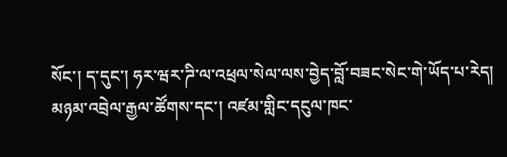སོང་། ད་དུང་། ཧར་ཝར་ཌི་ལ་འཕྲལ་སེལ་ལས་བྱེད་བློ་བཟང་སེང་གེ་ཡོད་པ་རེད། མཉམ་འབྲེལ་རྒྱལ་ཚོགས་དང་། འཛམ་གླིང་དངུལ་ཁང་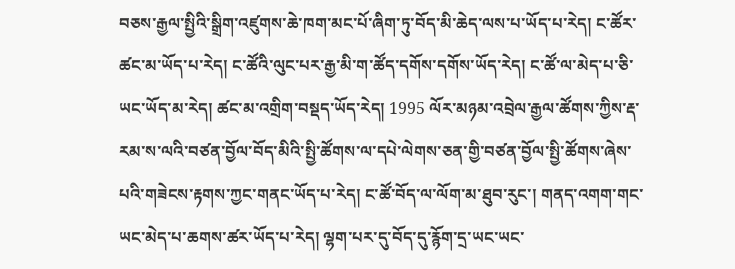བཅས་རྒྱལ་སྤྱིའི་སྒྲིག་འཛུགས་ཆེ་ཁག་མང་པོ་ཞིག་ཏུ་བོད་མི་ཆེད་ལས་པ་ཡོད་པ་རེད། ང་ཚོར་ཚང་མ་ཡོད་པ་རེད། ང་ཚོའི་ལུང་པར་རྒྱ་མི་ག་ཚོད་དགོས་དགོས་ཡོད་རེད། ང་ཚོ་ལ་མེད་པ་ཅི་ཡང་ཡོད་མ་རེད། ཚང་མ་འགྲིག་བསྡད་ཡོད་རེད། 1995 ལོར་མཉམ་འབྲེལ་རྒྱལ་ཚོགས་ཀྱིས་རྡ་རམ་ས་ལའི་བཙན་བྱོལ་བོད་མིའི་སྤྱི་ཚོགས་ལ་དཔེ་ལེགས་ཅན་གྱི་བཙན་བྱོལ་སྤྱི་ཚོགས་ཞེས་པའི་གཟེངས་རྟགས་ཀྱང་གནང་ཡོད་པ་རེད། ང་ཚོ་བོད་ལ་ལོག་མ་ཐུབ་རུང་། གནད་འགག་གང་ཡང་མེད་པ་ཆགས་ཚར་ཡོད་པ་རེད། ལྷག་པར་དུ་བོད་དུ་རྙོག་དྲ་ཡང་ཡང་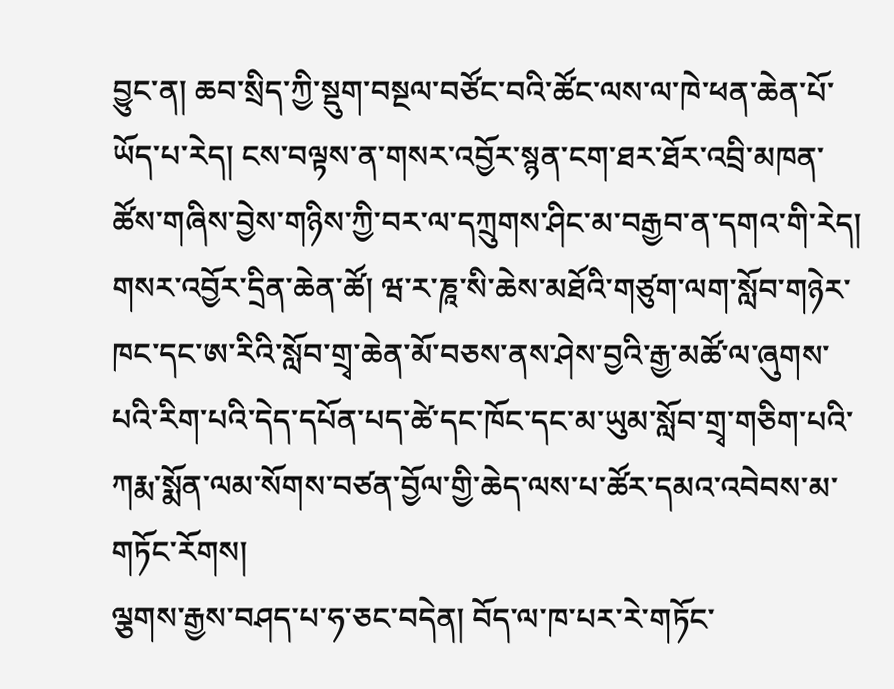བྱུང་ན། ཆབ་སྲིད་ཀྱི་སྡུག་བསྔལ་བཙོང་བའི་ཚོང་ལས་ལ་ཁེ་ཕན་ཆེན་པོ་ཡོད་པ་རེད། ངས་བལྟས་ན་གསར་འབྱོར་སྙན་ངག་ཐར་ཐོར་འབྲི་མཁན་ཚོས་གཞིས་བྱེས་གཉིས་ཀྱི་བར་ལ་དཀྲུགས་ཤིང་མ་བརྒྱབ་ན་དགའ་གི་རེད། གསར་འབྱོར་དྲིན་ཆེན་ཚོ། ཝ་ར་ཎཱ་སི་ཆེས་མཐོའི་གཙུག་ལག་སློབ་གཉེར་ཁང་དང་ཨ་རིའི་སློབ་གྲྭ་ཆེན་མོ་བཅས་ནས་ཤེས་བྱའི་རྒྱ་མཚོ་ལ་ཞུགས་པའི་རིག་པའི་དེད་དཔོན་པད་ཚེ་དང་ཁོང་དང་མ་ཡུམ་སློབ་གྲྭ་གཅིག་པའི་ཀརྨ་སྨོན་ལམ་སོགས་བཙན་བྱོལ་གྱི་ཆེད་ལས་པ་ཚོར་དམའ་འབེབས་མ་གཏོང་རོགས།
ལྕགས་རྒྱས་བཤད་པ་ཧ་ཅང་བདེན། བོད་ལ་ཁ་པར་རེ་གཏོང་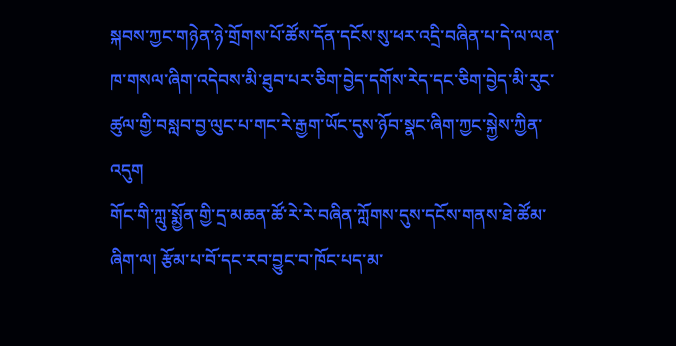སྐབས་ཀྱང་གཉེན་ཉེ་གྲོགས་པོ་ཚོས་དོན་དངོས་སུ་ཕར་འདྲི་བཞིན་པ་དེ་ལ་ལན་ཁ་གསལ་ཞིག་འདེབས་མི་ཐུབ་པར་ཅིག་བྱེད་དགོས་རེད་དང་ཅིག་བྱེད་མི་རུང་ཚུལ་གྱི་བསླབ་བྱ་ལུང་པ་གང་རེ་རྒྱག་ཡོང་དུས་ཉོབ་སྣང་ཞིག་ཀྱང་སྐྱེས་ཀྱིན་འདུག
གོང་གི་ཀླུ་སྨྱོན་གྱི་དྲ་མཆན་ཚོ་རེ་རེ་བཞིན་ཀློགས་དུས་དངོས་གནས་ཐེ་ཚོམ་ཞིག་ལ། རྩོམ་པ་བོ་དང་རབ་བྱུང་བ་ཁོང་པད་མ་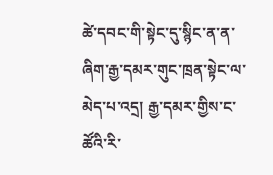ཚེ་དབང་གི་སྟེང་དུ་སྙིང་ན་ན་ཞིག་རྒྱ་དམར་གུང་ཁྲན་སྟེང་ལ་མེད་པ་འདྲ། རྒྱ་དམར་གྱིས་ང་ཚོའི་རི་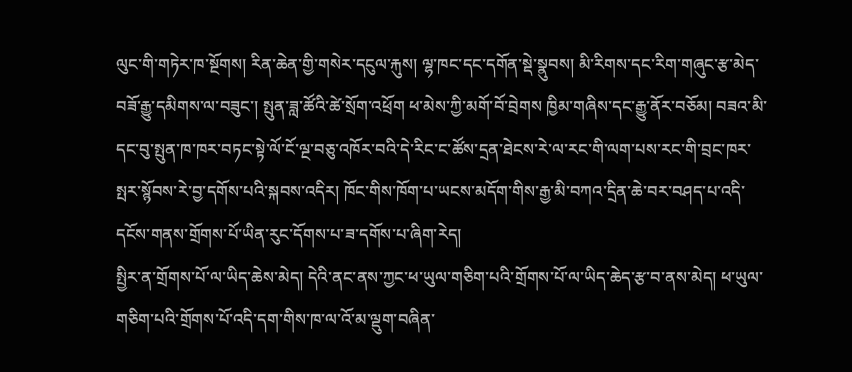ལུང་གི་གཏེར་ཁ་སྔོགས། རིན་ཆེན་གྱི་གསེར་དངུལ་རྐུས། ལྷ་ཁང་དང་དགོན་སྡེ་སྣུབས། མི་རིགས་དང་རིག་གཞུང་རྩ་མེད་བཟོ་རྒྱུ་དམིགས་ལ་བཟུང་། སྤུན་ཟླ་ཚོའི་ཚེ་སྲོག་འཕྲོག ཕ་མེས་ཀྱི་མགོ་བོ་བྲེགས ཁྱིམ་གཞིས་དང་རྒྱུ་ནོར་བཅོམ། བཟའ་མི་དང་བུ་སྤུན་ཁ་ཁར་བཏང་སྟེ་ལོ་ངོ་ལྔ་བཅུ་འཁོར་བའི་དེ་རིང་ང་ཚོས་དྲན་ཐེངས་རེ་ལ་རང་གི་ལག་པས་རང་གི་བྲང་ཁར་སྤར་སྙོབས་རེ་བྱ་དགོས་པའི་སྐབས་འདིར། ཁོང་གིས་ཁོག་པ་ཡངས་མདོག་གིས་རྒྱ་མི་བཀའ་དྲིན་ཆེ་བར་བཤད་པ་འདི་དངོས་གནས་གྲོགས་པོ་ཡིན་རུང་དོགས་པ་ཟ་དགོས་པ་ཞིག་རེད།
སྤྱིར་ན་གྲོགས་པོ་ལ་ཡིད་ཆེས་མེད། དེའི་ནང་ནས་ཀྱང་ཕ་ཡུལ་གཅིག་པའི་གྲོགས་པོ་ལ་ཡིད་ཆེད་རྩ་བ་ནས་མེད། ཕ་ཡུལ་གཅིག་པའི་གྲོགས་པོ་འདི་དག་གིས་ཁ་ལ་འོ་མ་ལྡུག་བཞིན་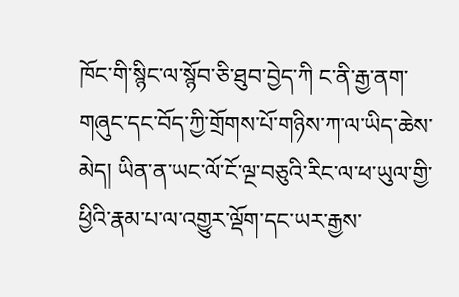ཁོང་གི་སྙིང་ལ་སྙོབ་ཅི་ཐུབ་བྱེད་ཀི ང་ནི་རྒྱ་ནག་གཞུང་དང་བོད་ཀྱི་གྲོགས་པོ་གཉིས་ཀ་ལ་ཡིད་ཆེས་མེད། ཡིན་ན་ཡང་ལོ་ངོ་ལྔ་བཅུའི་རིང་ལ་ཕ་ཡུལ་གྱི་ཕྱིའི་རྣམ་པ་ལ་འགྱུར་ལྡོག་དང་ཡར་རྒྱས་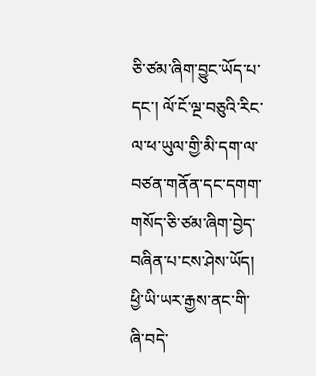ཅི་ཙམ་ཞིག་བྱུང་ཡོད་པ་དང་། ལོ་ངོ་ལྔ་བཅུའི་རིང་ལ་ཕ་ཡུལ་གྱི་མི་དག་ལ་བཙན་གནོན་དང་དགག་གསོད་ཅི་ཙམ་ཞིག་བྱེད་བཞིན་པ་ངས་ཤེས་ཡོད།
ཕྱི་ཡི་ཡར་རྒྱས་ནང་གི་ཞི་བདེ་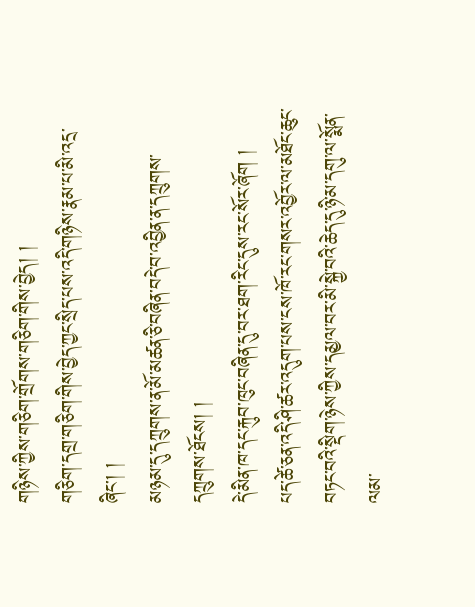གཉིས་ཀྱིས་གཅིག་གྲོགས་གཅིག་གིས་བྱེད། །
གཅིག་དགྲ་གཅིག་གིས་བྱེད་ཀྱང་སྲིད་པས་འདི་གཉིས་རྣམ་པ་མི་འདྲ་ཞིང་། །
མཉམ་དུ་དཀྲུགས་ན་མོ་མཚན་ཅི་བཞིན་བདེ་བ་འབྱིན་ན་དཀྲུགས་དཀྲུགས་ཐོངས། །
དེ་མིན་ཁ་དང་རྐུབ་ཁུང་བཞིན་དུ་བར་ཐག་རིང་དུས་རང་སོར་ཞོག །
པད་ཚེ་ཅན་འདི་ཤི་ཚར་འདུག་པས་ངས་ཁོ་རང་གསར་འབྱོར་ལ་མཐོང་ཆུང་བཏང་བའི་སྡིག་ཉེས་ཀྱིས་དམྱལ་བར་མི་སྐྱེ་བའི་ཆེད་དུ་ཉི་མ་དགུ་ལ་སྨོན་ལམ་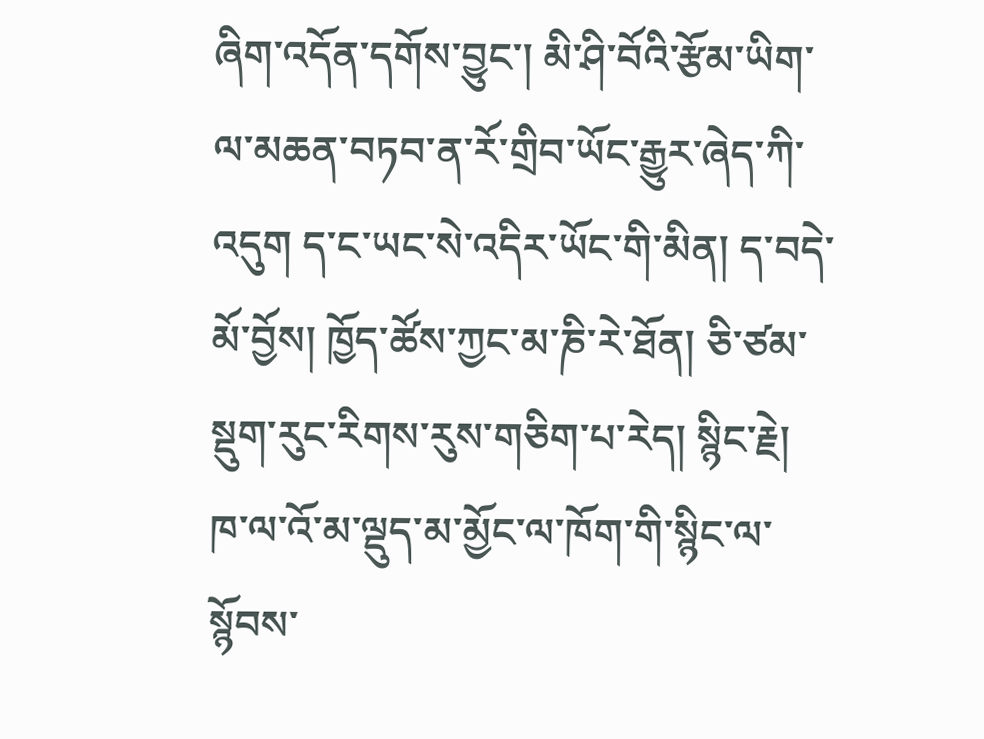ཞིག་འདོན་དགོས་བྱུང་། མི་ཤི་བོའི་རྩོམ་ཡིག་ལ་མཆན་བཏབ་ན་རོ་གྲིབ་ཡོང་རྒྱུར་ཞེད་ཀི་འདུག ད་ང་ཡང་སེ་འདིར་ཡོང་གི་མིན། ད་བདེ་མོ་བྱོས། ཁྱོད་ཚོས་ཀྱང་མ་ཎི་རེ་ཐོན། ཅི་ཙམ་སྡུག་རུང་རིགས་རུས་གཅིག་པ་རེད། སྙིང་རྗེ།
ཁ་ལ་འོ་མ་ལྡུད་མ་མྱོང་ལ་ཁོག་གི་སྙིང་ལ་སྙོབས་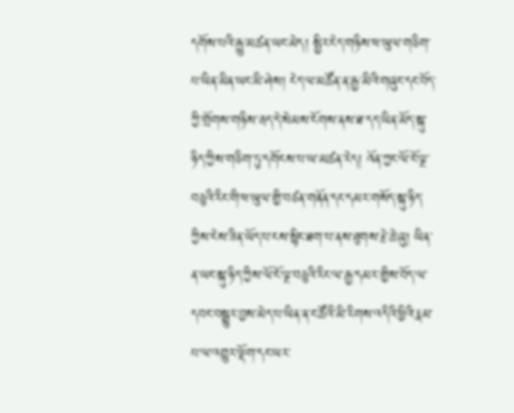དགོས་པའི་རྒྱུ་མཚན་ཡང་མེད། སྤྱིར་ངེད་གཉིས་ཕ་ཡུལ་གཅིག་པ་ཡིན་མིན་ཡང་མི་ཤེས། ངེད་ལ་མཚོན་ན་རྒྱ་མིའི་གཞུང་དང་བོད་ཀྱི་གྲོགས་གཉིས་རྦད་དེ་སེམས་ངོགས་ནས་ཐ་དད་ཡིན་མོད་སྐུ་ཉིད་ཀྱིས་གཅིག་ཏུ་དགོངས་པ་ཡ་མཚན་རེད། འོན་ཀྱང་ལོ་ངོ་ལྔ་བཅུའི་རིང་གི་ཕ་ཡུལ་གྱི་བཙན་གནོན་དང་དམར་གསོད་སྐུ་ཉིད་ཀྱིས་ངེས་ཟིན་ཡོད་པ་ངས་སྙིང་ཐག་པ་ནས་ཐུགས་རྗེ་ཆེ་ཞུ། ཡིན་ན་ཡང་སྐུ་ཉིད་ཀྱིས་ལོ་ངོ་ལྔ་བཅུའི་རིང་ལ་རྒྱ་དམར་གྱིས་བོད་ལ་དབང་བསྒྱུར་བྱས་མེད་པ་ཡིན་ན་ང་ཚོའི་མི་རིགས་འདིའི་ཕྱིའི་རྣམ་པ་ལ་འགྱུར་ལྡོག་དང་ཡར་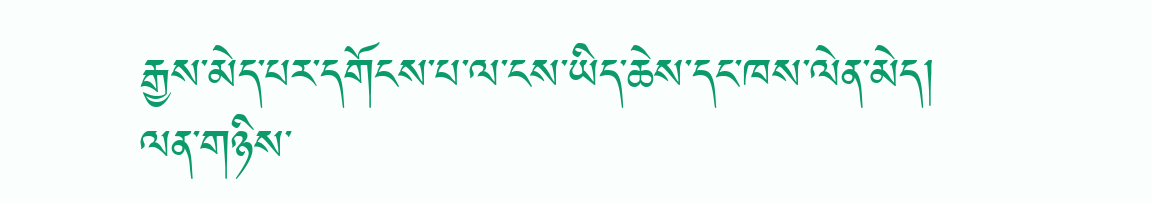རྒྱས་མེད་པར་དགོངས་པ་ལ་ངས་ཡིད་ཆེས་དང་ཁས་ལེན་མེད།
ལན་གཉིས་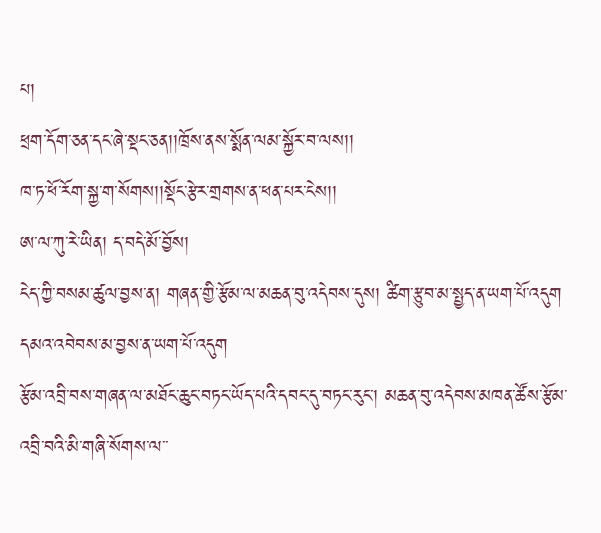པ།
ཕྲག་དོག་ཅན་དང་ཞེ་སྡང་ཅན།།ཁྲོས་ནས་སྨོན་ལམ་སྐྱོར་བ་ལས།།
ཁ་ཏ་ཕོ་རོག་སྐྱ་ག་སོགས།།སྡོང་རྩེར་གྲགས་ན་ཕན་པར་ངེས།།
ཨ་ལ་ཀུ་རེ་ཡིན། ད་བདེ་མོ་བྱོས།
ངེད་ཀྱི་བསམ་ཚུལ་བྱས་ན། གཞན་གྱི་རྩོམ་ལ་མཆན་བུ་འདེབས་དུས། ཚིག་རྩུབ་མ་སྤྱད་ན་ཡག་པོ་འདུག དམའ་འབེབས་མ་བྱས་ན་ཡག་པོ་འདུག
རྩོམ་འབྲི་བས་གཞན་ལ་མཐོང་ཆུང་བཏང་ཡོད་པའི་དབང་དུ་བཏང་རུང་། མཆན་བུ་འདེབས་མཁན་ཚོས་རྩོམ་འབྲི་བའི་མི་གཞི་སོགས་ལ་་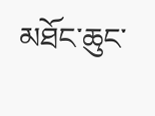མཐོང་ཆུང་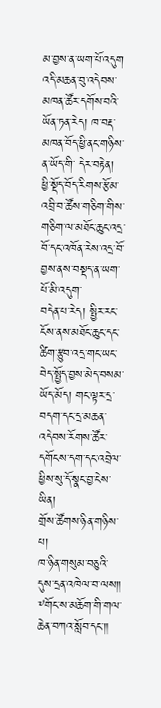མ་བྱས་ན་ཡག་པོ་འདུག
འདི་མཆན་བུ་འདེབས་མཁན་ཚོར་དགོས་བའི་ཡོན་ཏན་རེད། ཁ་བརྡ་མཁན་བོད་ཕྱི་ནང་གཉིས་ན་ཡོད་གི་ དེར་བརྟེན། ཕྱི་སྡོད་བོད་རིགས་རྩོམ་འབྲི་བ་ཚོས་གཅིག་གིས་གཅིག་ལ་མཐོང་ཆུང་འདྲ་བོ་དང་འཁོན་རེས་འདྲ་བོ་བྱས་ནས་བསྡད་ན་ཡག་པོ་མི་འདུག་
བདེན་པ་རེད། སྤྱིར་རང་ངོས་ནས་མཐོང་ཆུང་དང་ཚིག་རྩུབ་འདྲ་གང་ཡང་བེད་སྤྱོད་བྱས་མེད་བསམ་ཡོད་མོད། གང་ལྟར་དྲ་བདག་དང་དྲ་མཆན་འདེབས་རོགས་ཚོར་དགོངས་དག་དང་འབྲེལ་ཕྱིས་སུ་དོ་སྣང་བྱ་ངེས་ཡིན།
གྲོས་ཚོགས་ཉིན་གཉིས་པ།
ཁ་ཉིན་གསུམ་བཅུའི་དུས་དྲན་འཁེལ་བ་ལས༎
༸གོང་ས་མཆོག་གི་གལ་ཆེན་བཀའ་སློབ་དང་༎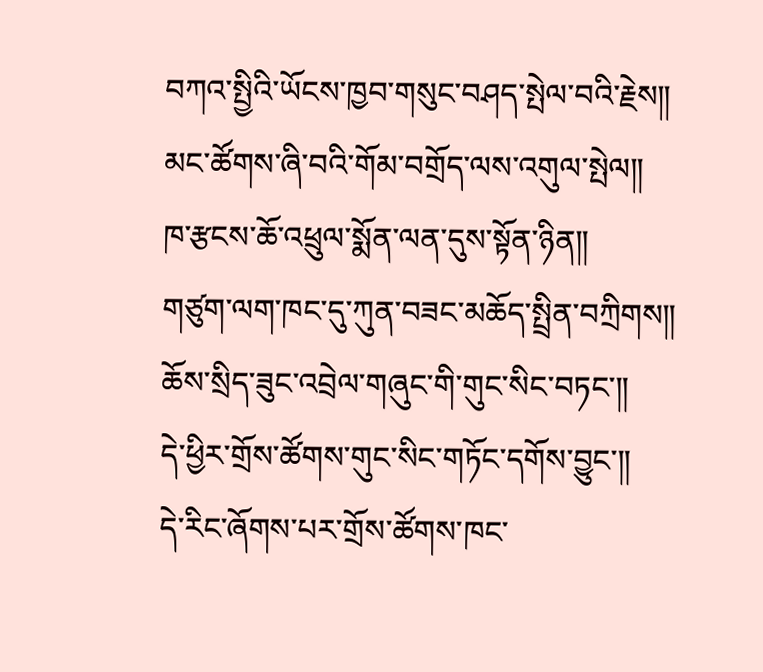བཀའ་སྤྱིའི་ཡོངས་ཁྱབ་གསུང་བཤད་སྤེལ་བའི་རྗེས༎
མང་ཚོགས་ཞི་བའི་གོམ་བགྲོད་ལས་འགུལ་སྤེལ༎
ཁ་རྩངས་ཆོ་འཕྲུལ་སྨོན་ལན་དུས་སྟོན་ཉིན༎
གཙུག་ལག་ཁང་དུ་ཀུན་བཟང་མཆོད་སྤྲིན་བཀྲིགས༎
ཆོས་སྲིད་ཟུང་འབྲེལ་གཞུང་གི་གུང་སིང་བཏང་༎
དེ་ཕྱིར་གྲོས་ཚོགས་གུང་སིང་གཏོང་དགོས་བྱུང་༎
དེ་རིང་ཞོགས་པར་གྲོས་ཚོགས་ཁང་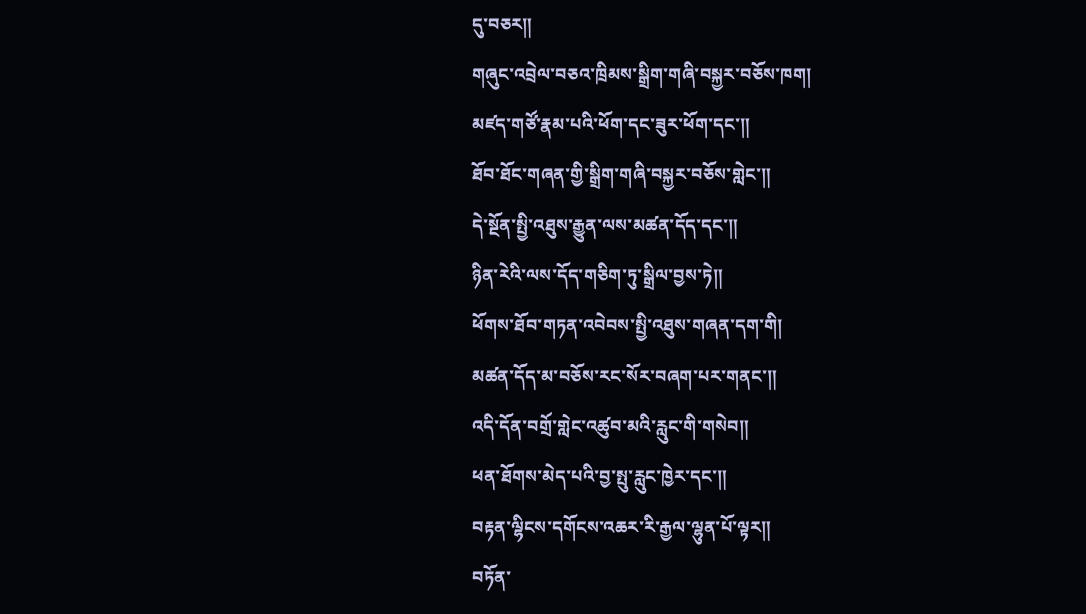དུ་བཅར༎
གཞུང་འབྲེལ་བཅའ་ཁྲིམས་སྒྲིག་གཞི་བསྐྱར་བཅོས་ཁག།
མཛད་གཙོ་རྣམ་པའི་ཕོག་དང་ཟུར་ཕོག་དང་༎
ཐོབ་ཐོང་གཞན་གྱི་སྒྲིག་གཞི་བསྐྱར་བཅོས་གླེང་༎
དེ་སྔོན་སྤྱི་འཐུས་རྒྱུན་ལས་མཚན་དོད་དང་༎
ཉིན་རེའི་ལས་དོད་གཅིག་ཏུ་སྒྲིལ་བྱས་ཏེ༎
ཕོགས་ཐོབ་གཏན་འབེབས་སྤྱི་འཐུས་གཞན་དག་གི།
མཚན་དོད་མ་བཅོས་རང་སོར་བཞག་པར་གནང་༎
འདི་དོན་བགྲོ་གླེང་འཚུབ་མའི་རླུང་གི་གསེབ༎
ཕན་ཐོགས་མེད་པའི་བྱ་སྤུ་རླུང་ཁྱེར་དང་༎
བརྟན་ལྷིངས་དགོངས་འཆར་རི་རྒྱལ་ལྷུན་པོ་ལྟར༎
བཏོན་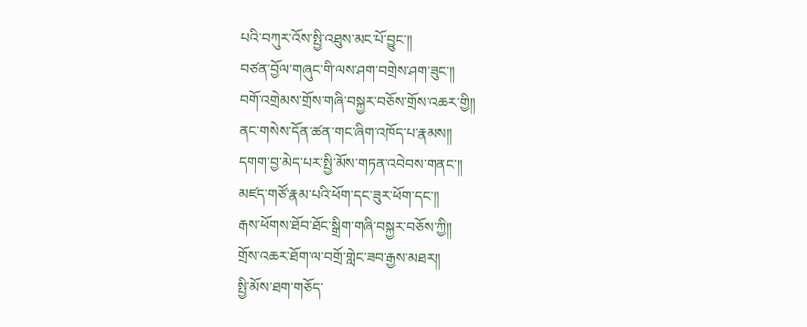པའི་བཀུར་འོས་སྤྱི་འཐུས་མང་པོ་བྱུང་༎
བཙན་བྱོལ་གཞུང་གི་ལས་ཤག་བགྲེས་ཤག་ཟུང་༎
བགོ་འགྲེམས་གྲོས་གཞི་བསྐྱར་བཅོས་གྲོས་འཆར་གྱི༎
ནང་གསེས་དོན་ཚན་གང་ཞིག་འཁོད་པ་རྣམས༎
དགག་བྱ་མེད་པར་སྤྱི་མོས་གཏན་འབེབས་གནང་༎
མཛད་གཙོ་རྣམ་པའི་ཕོག་དང་ཟུར་ཕོག་དང་༎
རྒས་ཕོགས་ཐོབ་ཐོང་སྒྲིག་གཞི་བསྐྱར་བཅོས་ཀྱི༎
གྲོས་འཆར་ཐོག་ལ་བགྲོ་གླེང་ཟབ་རྒྱས་མཐར༎
སྤྱི་མོས་ཐག་གཅོད་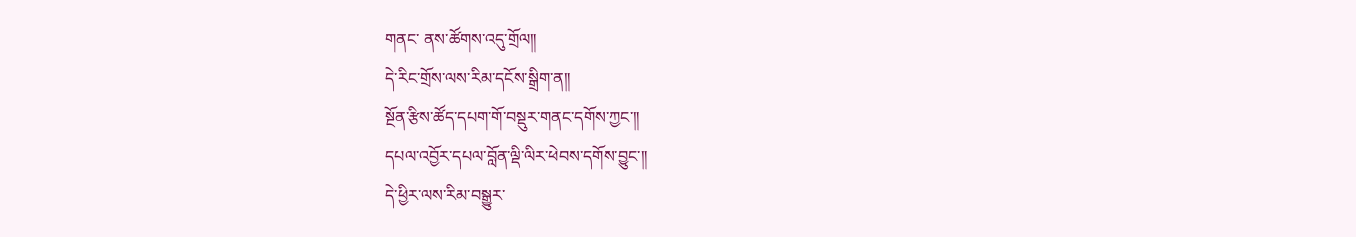གནང་ ནས་ཚོགས་འདུ་གྲོལ༎
དེ་རིང་གྲོས་ལས་རིམ་དངོས་སྒྲིག་ན༎
སྔོན་རྩིས་ཚོད་དཔག་གོ་བསྡུར་གནང་དགོས་ཀྱང་༎
དཔལ་འབྱོར་དཔལ་བློན་ལྡི་ལིར་ཕེབས་དགོས་བྱུང་༎
དེ་ཕྱིར་ལས་རིམ་བསྒྱུར་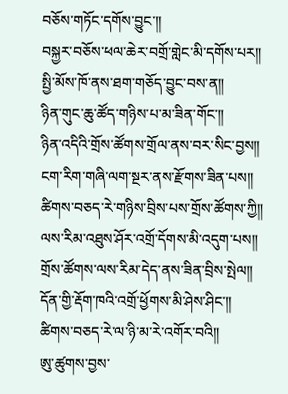བཅོས་གཏོང་དགོས་བྱུང་༎
བསྐྱར་བཅོས་ཕལ་ཆེར་བགྲོ་གླེང་མི་དགོས་པར༎
སྤྱི་མོས་ཁོ་ནས་ཐག་གཅོད་བྱུང་བས་ན༎
ཉིན་གུང་ཆུ་ཚོད་གཉིས་པ་མ་ཟིན་གོང་༎
ཉིན་འདིའི་གྲོས་ཚོགས་གྲོལ་ནས་བར་སིང་བྱས༎
ངག་རིག་གཞི་ལག་སྔར་ནས་རྫོགས་ཟིན་པས༎
ཚིགས་བཅད་རེ་གཉིས་བྲིས་པས་གྲོས་ཚོགས་ཀྱི༎
ལས་རིམ་འཐུས་ཤོར་འགྲོ་དོགས་མི་འདུག་པས༎
གྲོས་ཚོགས་ལས་རིམ་དེད་ནས་ཟིན་བྲིས་སྤེལ༎
དོན་གྱི་རྡོག་ཁའི་འགྲོ་ཕྱོགས་མི་ཤེས་ཤིང་༎
ཚིགས་བཅད་རེ་ལ་ཉི་མ་རེ་འགོར་བའི༎
ཨུ་ཚུགས་བྱས་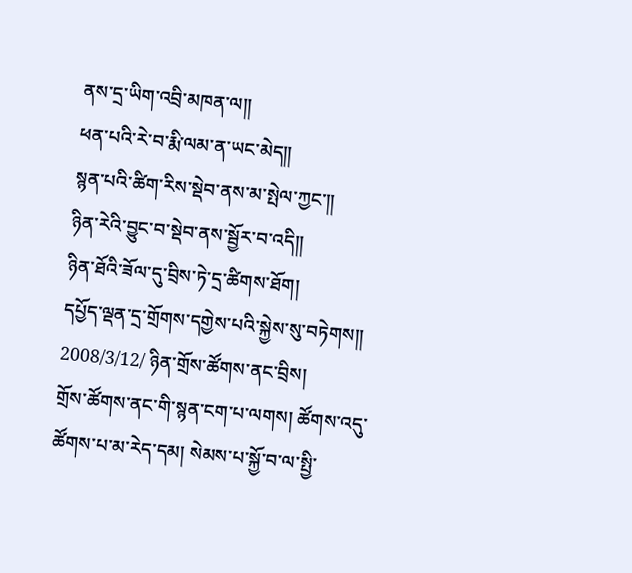ནས་དྲ་ཡིག་འབྲི་མཁན་ལ༎
ཕན་པའི་རེ་བ་རྨི་ལམ་ན་ཡང་མེད༎
སྙན་པའི་ཚིག་རིས་སྡེབ་ནས་མ་སྤེལ་ཀྱང་༎
ཉིན་རེའི་བྱུང་བ་སྡེབ་ནས་སྦྱོར་བ་འདི༎
ཉིན་ཐོའི་ཟོལ་དུ་བྲིས་ཏེ་དྲ་ཚིགས་ཐོག།
དཔྱོད་ལྡན་དྲ་གྲོགས་དགྱེས་པའི་སྐྱེས་སུ་བཏེགས༎
2008/3/12/ ཉིན་གྲོས་ཚོགས་ནང་བྲིས།
གྲོས་ཚོགས་ནང་གི་སྙན་ངག་པ་ལགས། ཚོགས་འདུ་ཚོགས་པ་མ་རེད་དམ། སེམས་པ་སྐྱོ་བ་ལ་སྤྱི་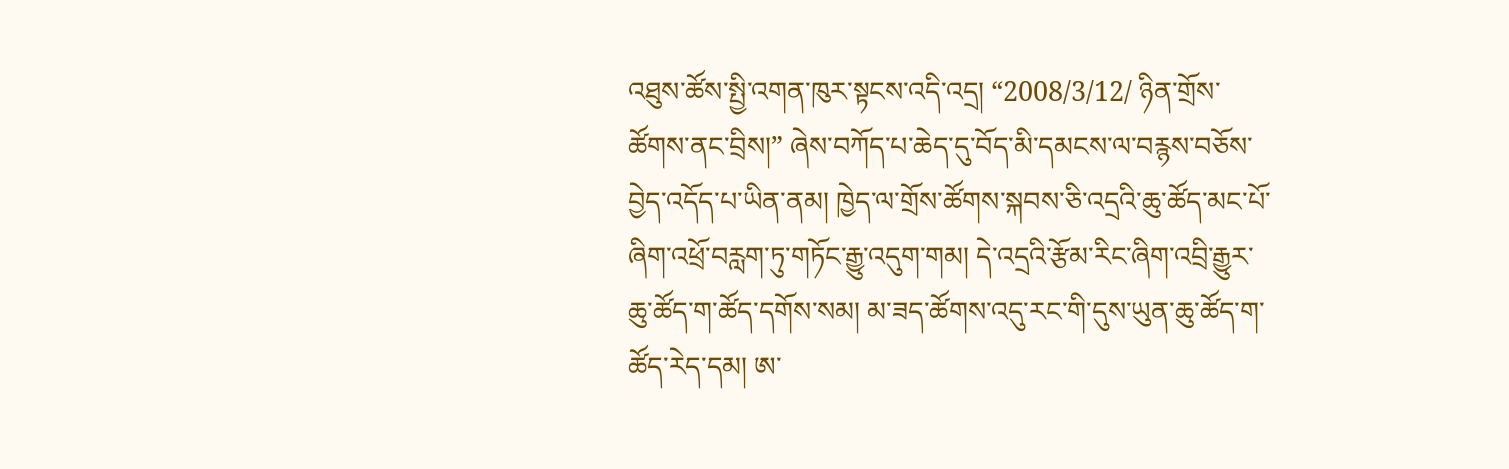འཐུས་ཚོས་སྤྱི་འགན་ཁུར་སྟངས་འདི་འདྲ། “2008/3/12/ ཉིན་གྲོས་ཚོགས་ནང་བྲིས།” ཞེས་བཀོད་པ་ཆེད་དུ་བོད་མི་དམངས་ལ་བརྙས་བཅོས་བྱེད་འདོད་པ་ཡིན་ནམ། ཁྱེད་ལ་གྲོས་ཚོགས་སྐབས་ཅི་འདྲའི་ཆུ་ཚོད་མང་པོ་ཞིག་འཕྲོ་བརླག་ཏུ་གཏོང་རྒྱུ་འདུག་གམ། དེ་འདྲའི་རྩོམ་རིང་ཞིག་འབྲི་རྒྱུར་ཆུ་ཚོད་ག་ཚོད་དགོས་སམ། མ་ཟད་ཚོགས་འདུ་རང་གི་དུས་ཡུན་ཆུ་ཚོད་ག་ཚོད་རེད་དམ། ཨ་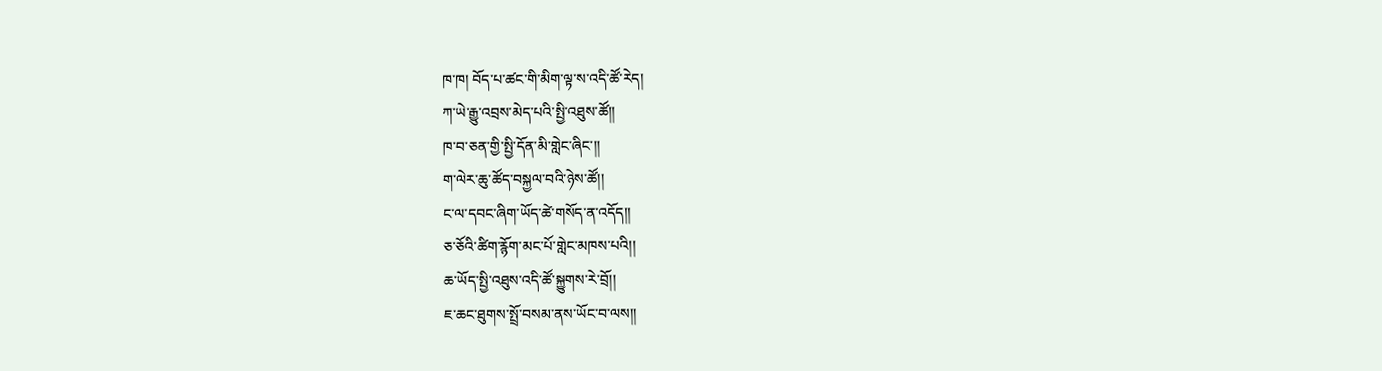ཁ་ཁ། བོད་པ་ཚང་གི་མིག་ལྟ་ས་འདི་ཚོ་རེད།
ཀ་ཡེ་རྒྱུ་འབྲས་མེད་པའི་སྤྱི་འཐུས་ཚོ།།
ཁ་བ་ཅན་གྱི་སྤྱི་དོན་མི་གླེང་ཞིང་།།
ག་ལེར་ཆུ་ཚོད་བསྐྱལ་བའི་ཉེས་ཚོ།།
ང་ལ་དབང་ཞིག་ཡོད་ཚེ་གསོད་ན་འདོད།།
ཅ་ཅོའི་ཚིག་རྙོག་མང་པོ་གླེང་མཁས་པའི།།
ཆ་ཡོད་སྤྱི་འཐུས་འདི་ཚོ་སྐྱུགས་རེ་བྲོ།།
ཇ་ཆང་ཐུགས་སྤྲོ་བསམ་ནས་ཡོང་བ་ལས།།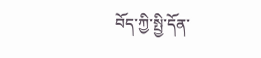བོད་ཀྱི་སྤྱི་དོན་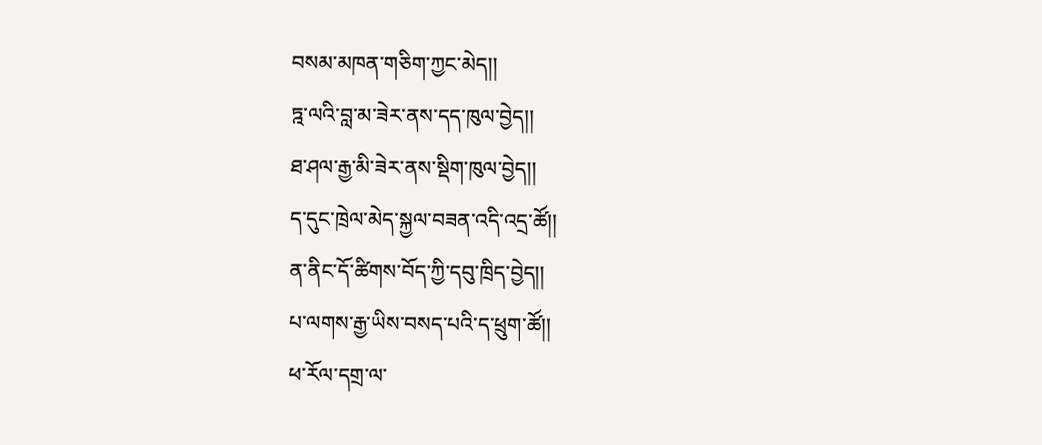བསམ་མཁན་གཅིག་ཀྱང་མེད།།
ཏྰ་ལའི་བླ་མ་ཟེར་ནས་དད་ཁུལ་བྱེད།།
ཐ་ཤལ་རྒྱ་མི་ཟེར་ནས་སྡིག་ཁུལ་བྱེད།།
ད་དུང་ཁྲེལ་མེད་སྐྱལ་བཟན་འདི་འདྲ་ཚོ།།
ན་ནིང་དོ་ཚིགས་བོད་ཀྱི་དབུ་ཁྲིད་བྱེད།།
པ་ལགས་རྒྱ་ཡིས་བསད་པའི་ད་ཕྲུག་ཚོ།།
ཕ་རོལ་དགྲ་ལ་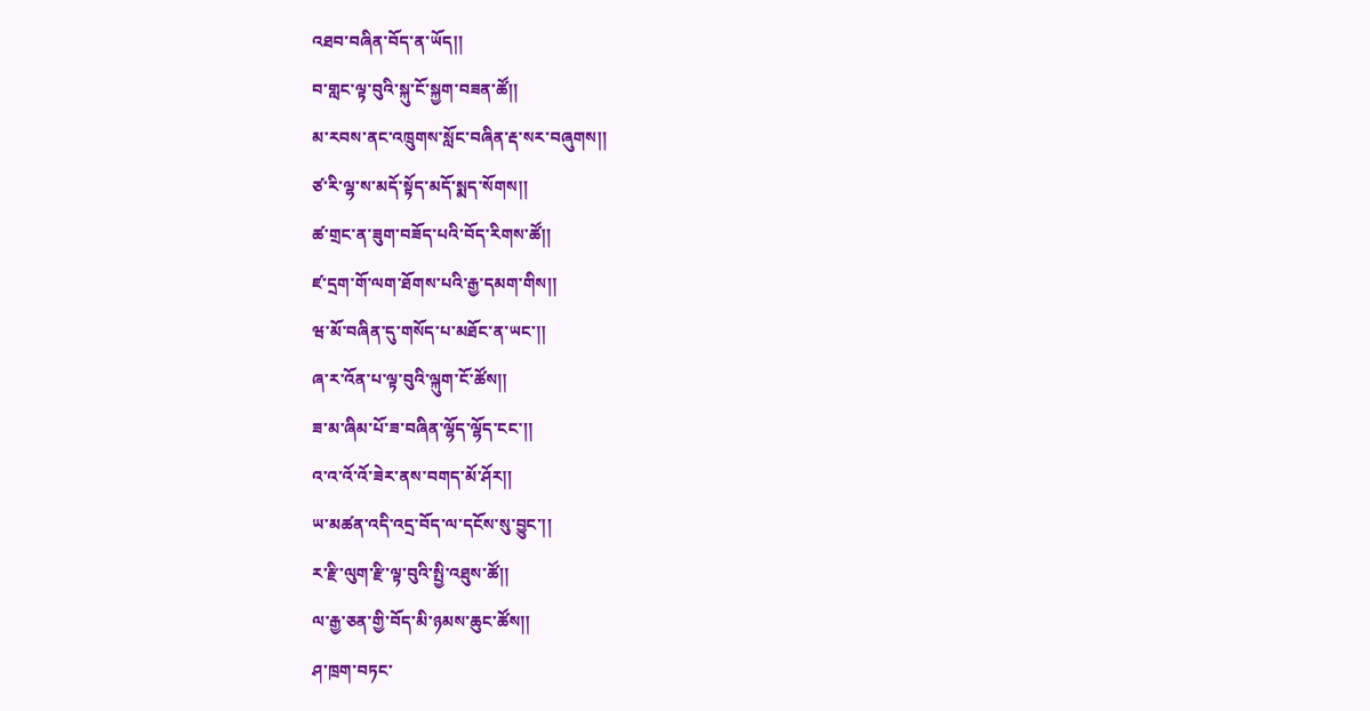འཐབ་བཞིན་བོད་ན་ཡོད།།
བ་གླང་ལྟ་བུའི་སྐུ་ངོ་སྐྱག་བཟན་ཚོ།།
མ་རབས་ནང་འཁྲུགས་སློང་བཞིན་རྡ་སར་བཞུགས།།
ཙ་རི་ལྷ་ས་མདོ་སྟོད་མདོ་སྨད་སོགས།།
ཚ་གྲང་ན་ཟུག་བཟོད་པའི་བོད་རིགས་ཚོ།།
ཛ་དྲག་གོ་ལག་ཐོགས་པའི་རྒྱ་དམག་གིས།།
ཝ་མོ་བཞིན་དུ་གསོད་པ་མཐོང་ན་ཡང་།།
ཞ་ར་འོན་པ་ལྟ་བུའི་ལྐུག་ངོ་ཚོས།།
ཟ་མ་ཞིམ་པོ་ཟ་བཞིན་ལྷོད་ལྷོད་ངང་།།
འ་འ་འོ་འོ་ཟེར་ནས་བགད་མོ་ཤོར།།
ཡ་མཚན་འདི་འདྲ་བོད་ལ་དངོས་སུ་བྱུང་།།
ར་རྫི་ལུག་རྫི་ལྟ་བུའི་སྤྱི་འཐུས་ཚོ།།
ལ་རྒྱ་ཅན་གྱི་བོད་མི་ཉམས་ཆུང་ཚོས།།
ཤ་ཁྲག་བཏང་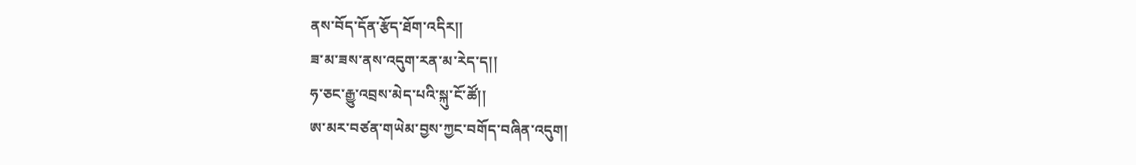ནས་བོད་དོན་རྩོད་ཐོག་འདིར།།
ཟ་མ་ཟས་ནས་འདུག་རན་མ་རེད་ད།།
ཧ་ཅང་རྒྱུ་འབྲས་མེད་པའི་སྐུ་ངོ་ཚོ།།
ཨ་མར་བཙན་གཡེམ་བྱས་ཀྱང་བགོད་བཞིན་འདུག།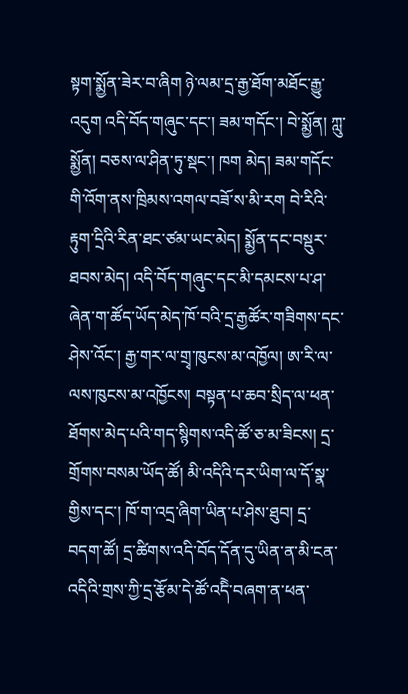སྟག་སྨྱོན་ཟེར་བ་ཞིག ཉེ་ལམ་དྲ་རྒྱ་ཐོག་མཐོང་རྒྱུ་འདུག འདི་བོད་གཞུང་དང་། ཟམ་གདོང་། བེ་སྨྱོན། ཀླུ་སྨྱོན། བཅས་ལ་ཤིན་ཏུ་སྡང་། ཁག མེད། ཟམ་གདོང་གི་འོག་ནས་ཁྲིམས་འགལ་བཟོ་ས་མི་རག བེ་རིའི་རྟུག་དྲིའི་རིན་ཐང་ཙམ་ཡང་མེད། སྨྱོན་དང་བསྡུར་ཐབས་མེད། འདི་བོད་གཞུང་དང་མི་དམངས་པ་ཤ་ཞེན་ག་ཚོད་ཡོད་མེད་ཁོ་བའི་དྲ་རྒྱཚོར་གཟིགས་དང་ཤེས་འོང་། རྒྱ་གར་ལ་གྲྭ་ཁུངས་མ་འཁྱོལ། ཨ་རི་ལ་ལས་ཁུངས་མ་འཁྱོངས། བསྟན་པ་ཆབ་སྲིད་ལ་ཕན་ཐོགས་མེད་པའི་གད་སྙིགས་འདི་ཚོ་ཅ་མ་ཟིངས། དྲ་གྲོགས་བསམ་ཡོད་ཚོ། མི་འདིའི་དར་ཡིག་ལ་དོ་སྣ་གྱིས་དང་། ཁོ་ག་འདྲ་ཞིག་ཡིན་པ་ཤེས་ཐུབ། དྲ་བདག་ཚོ། དྲ་ཚིགས་འདི་བོད་དོན་དུ་ཡིན་ན་མི་ངན་འདིའི་གྲས་ཀྱི་དྲ་རྩོམ་དེ་ཚོ་འདིེ་བཞག་ན་ཕན་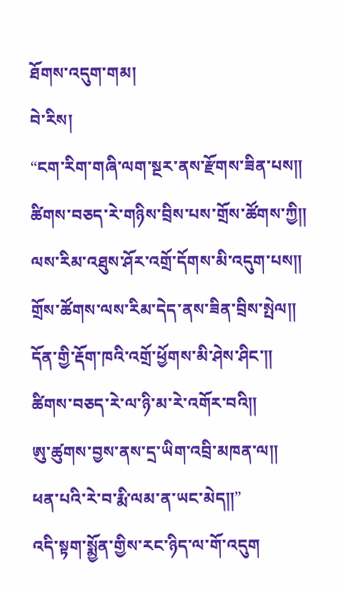ཐོགས་འདུག་གམ།
བེ་རིས།
“ངག་རིག་གཞི་ལག་སྔར་ནས་རྫོགས་ཟིན་པས༎
ཚིགས་བཅད་རེ་གཉིས་བྲིས་པས་གྲོས་ཚོགས་ཀྱི༎
ལས་རིམ་འཐུས་ཤོར་འགྲོ་དོགས་མི་འདུག་པས༎
གྲོས་ཚོགས་ལས་རིམ་དེད་ནས་ཟིན་བྲིས་སྤེལ༎
དོན་གྱི་རྡོག་ཁའི་འགྲོ་ཕྱོགས་མི་ཤེས་ཤིང་༎
ཚིགས་བཅད་རེ་ལ་ཉི་མ་རེ་འགོར་བའི༎
ཨུ་ཚུགས་བྱས་ནས་དྲ་ཡིག་འབྲི་མཁན་ལ༎
ཕན་པའི་རེ་བ་རྨི་ལམ་ན་ཡང་མེད༎”
འདི་སྟག་སྨྱོན་གྱིས་རང་ཉིད་ལ་གོ་འདུག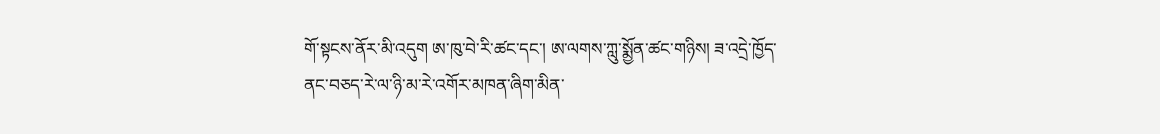གོ་སྟངས་ནོར་མི་འདུག ཨ་ཁུ་བེ་རི་ཚང་དང་། ཨ་ལགས་ཀླུ་སྨྱོན་ཚང་གཉིས། ཟ་འདྲེ་ཁྱོད་ནང་བཅད་རེ་ལ་ཉི་མ་རེ་འགོར་མཁན་ཞིག་མིན་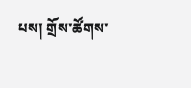པས། གྲོས་ཚོགས་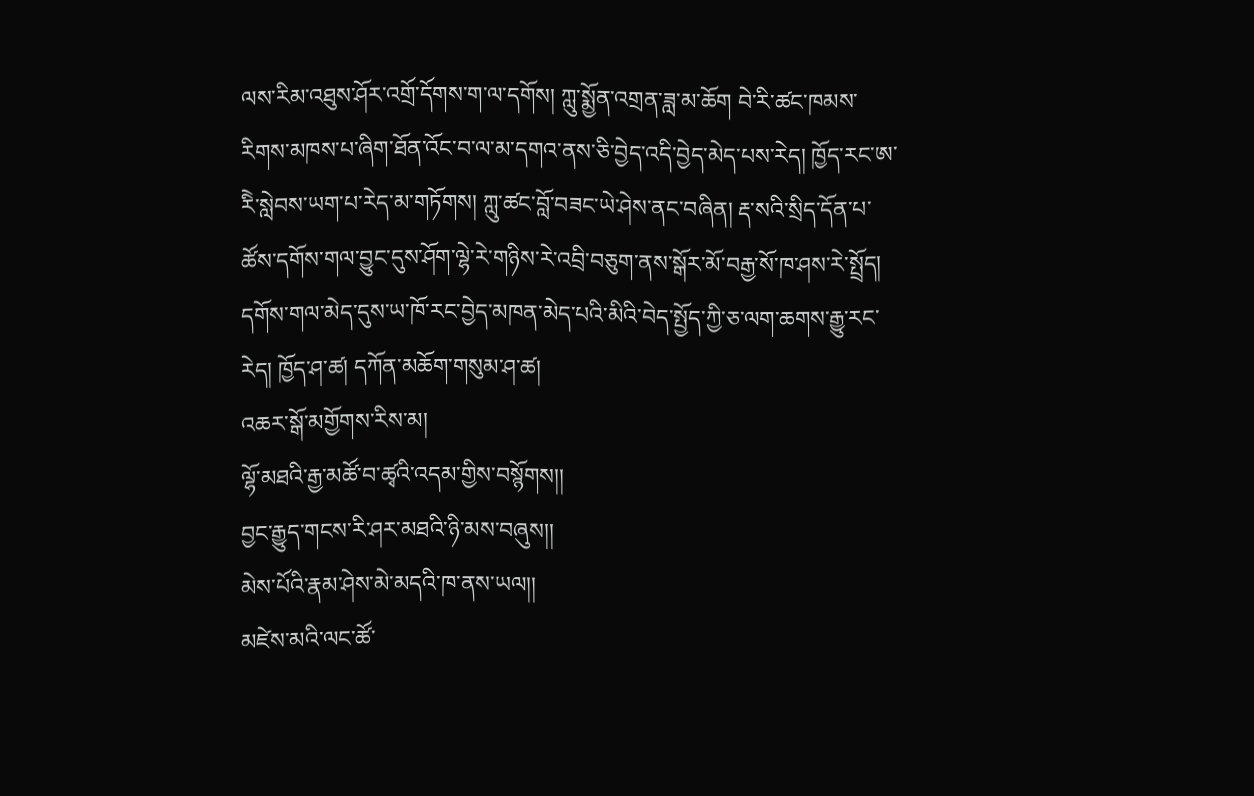ལས་རིམ་འཐུས་ཤོར་འགྲོ་དོགས་ག་ལ་དགོས། ཀླུ་སྨྱོན་འགྲན་ཟླ་མ་ཆོག བེ་རི་ཚང་ཁམས་རིགས་མཁས་པ་ཞིག་ཐོན་འོང་བ་ལ་མ་དགའ་ནས་ཅི་བྱེད་འདི་བྱེད་མེད་པས་རེད། ཁྱོད་རང་ཨ་རིེ་སླེབས་ཡག་པ་རེད་མ་གཏོགས། ཀླུ་ཚང་བློ་བཟང་ཡེ་ཤེས་ནང་བཞིན། རྡ་སའི་སྲིད་དོན་པ་ཚོས་དགོས་གལ་བྱུང་དུས་ཤོག་ལྷེ་རེ་གཉིས་རེ་འབྲི་བཅུག་ནས་སྒོར་མོ་བརྒྱ་སོ་ཁ་ཤས་རེ་སྤྲོད། དགོས་གལ་མེད་དུས་ཡ་ཁོ་རང་བྱེད་མཁན་མེད་པའི་མིའི་བེད་སྤྱོད་ཀྱི་ཅ་ལག་ཆགས་རྒྱུ་རང་རེད། ཁྱོད་ཤ་ཚ། དཀོན་མཆོག་གསུམ་ཤ་ཚ།
འཆར་སྒོ་མགྱོགས་རིས་མ།
ལྷོ་མཐའི་རྒྱ་མཚོ་བ་ཚྭའི་འདམ་གྱིས་བསྙོགས།།
བྱང་རྒྱུད་གངས་རི་ཤར་མཐའི་ཉི་མས་བཞུས།།
མེས་པོའི་རྣམ་ཤེས་མེ་མདའི་ཁ་ནས་ཡལ།།
མཛེས་མའི་ལང་ཚོ་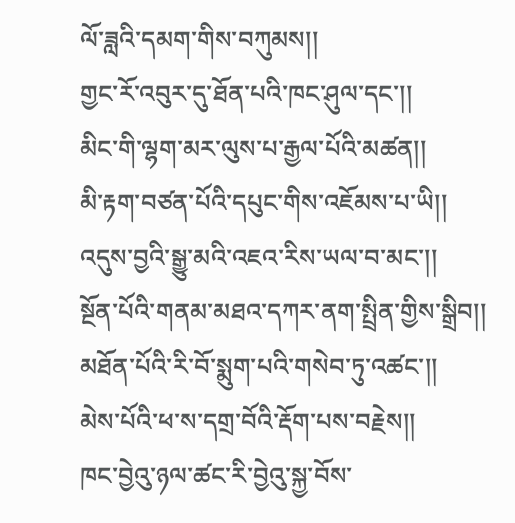ལོ་ཟླའི་དམག་གིས་བཀུམས།།
གྱང་རོ་འབུར་དུ་ཐོན་པའི་ཁང་ཤུལ་དང་།།
མིང་གི་ལྷག་མར་ལུས་པ་རྒྱལ་པོའི་མཚན།།
མི་རྟག་བཙན་པོའི་དཔུང་གིས་འཇོམས་པ་ཡི།།
འདུས་བྱའི་སྒྱུ་མའི་འཇའ་རིས་ཡལ་བ་མང་།།
སྔོན་པོའི་གནམ་མཐའ་དཀར་ནག་སྤྲིན་གྱིས་སྒྲིབ།།
མཐོན་པོའི་རི་བོ་སྨུག་པའི་གསེབ་ཏུ་འཚང་།།
མེས་པོའི་ཕ་ས་དགྲ་བོའི་རྡོག་པས་བརྗེས།།
ཁང་བྱེའུ་ཉལ་ཚང་རི་བྱེའུ་སྐྱ་བོས་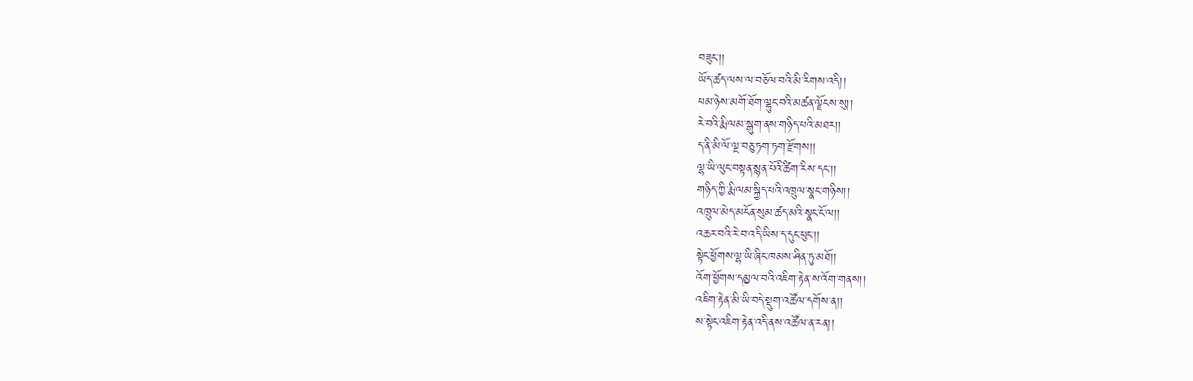བཟུང་།།
ཡོད་ཚད་ལས་ལ་བཅོལ་བའི་མི་རིགས་འདི།།
ཕམ་ཉེས་མགོ་ཐོག་ལྷུང་བའི་མཚན་ལྗོངས་སུ།།
རེ་བའི་རྨི་ལམ་སྒུག་ནས་གཉིད་པའི་མཐར།།
ད་ནི་མི་ལོ་ལྔ་བཅུ་ཏག་ཏག་རྫོགས།།
ལྷ་ཡི་ལུང་བསྟན་སྙན་པོའི་ཚིག་རིས་དང་།།
གཉིད་ཀྱི་རྨི་ལམ་སྐྱིད་པའི་འཁྲུལ་སྣང་གཉིས།།
འཁྲུལ་མེད་མངོན་སུམ་ཚད་མའི་སྣང་ངོ་ལ།།
འཆར་བའི་རེ་བ་འདི་ཡིས་ད་དུང་ཕུང་།།
སྟེང་ཕྱོགས་ལྷ་ཡི་ཞིང་ཁམས་ཤིན་ཏུ་མཐོ།།
འོག་ཕྱོགས་དམྱལ་བའི་འཇིག་རྟེན་ས་འོག་གནས།།
འཇིག་རྟེན་མི་ཡི་བདེ་སྡུག་འཚོལ་དགོས་ན།།
ས་སྟེང་འཇིག་རྟེན་འདི་ནས་འཚོལ་ན་རན།།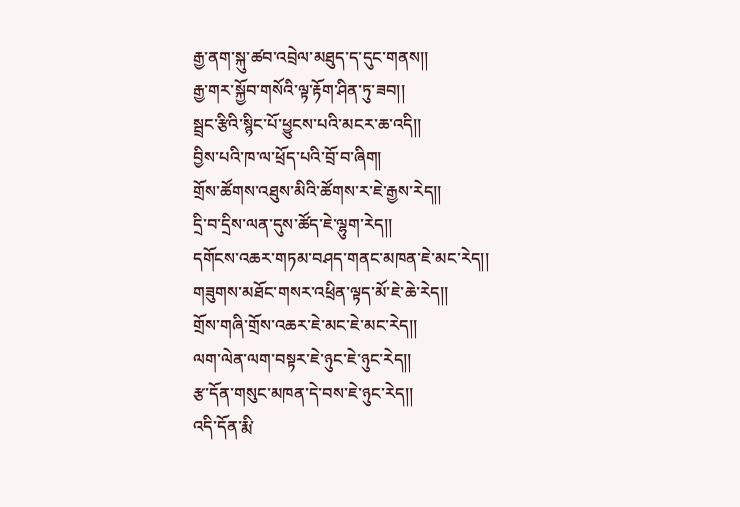རྒྱ་ནག་སྐུ་ཚབ་འབྲེལ་མཐུད་ད་དུང་གནས།།
རྒྱ་གར་སྐྱོབ་གསོའི་ལྟ་རྟོག་ཤིན་ཏུ་ཟབ།།
སྦྲང་རྩིའི་སྙིང་པོ་ཕྱུངས་པའི་མངར་ཆ་འདི།།
བྱིས་པའི་ཁ་ལ་ཕྲོད་པའི་བྲོ་བ་ཞིག།
གྲོས་ཚོགས་འཐུས་མིའི་ཚོགས་ར་ཇེ་རྒྱས་རེད།།
དྲི་བ་དྲིས་ལན་དུས་ཚོད་ཇེ་ལྷུག་རེད།།
དགོངས་འཆར་གཏམ་བཤད་གནང་མཁན་ཇེ་མང་རེད།།
གཟུགས་མཐོང་གསར་འཕྲིན་ལྟད་མོ་ཇེ་ཆེ་རེད།།
གྲོས་གཞི་གྲོས་འཆར་ཇེ་མང་ཇེ་མང་རེད།།
ལག་ལེན་ལག་བསྟར་ཇེ་ཉུང་ཇེ་ཉུང་རེད།།
རྩ་དོན་གསུང་མཁན་དེ་བས་ཇེ་ཉུང་རེད།།
འདི་དོན་རྨི་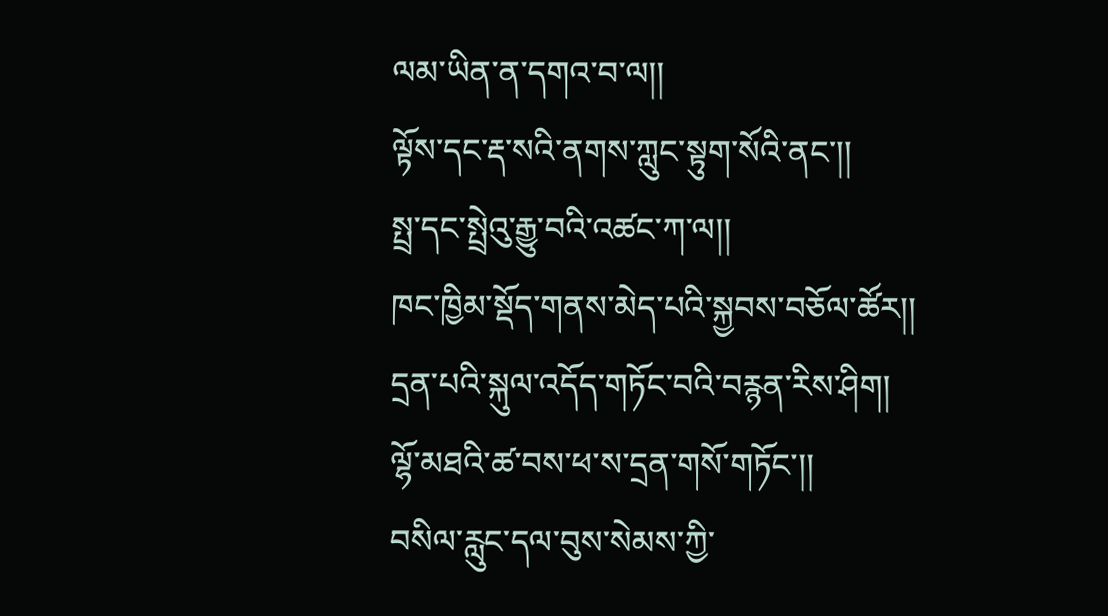ལམ་ཡིན་ན་དགའ་བ་ལ།།
ལྟོས་དང་རྡ་སའི་ནགས་ཀླུང་སྟུག་སོའི་ནང་།།
སྤྲ་དང་སྤྲེའུ་རྒྱུ་བའི་འཚང་ཀ་ལ།།
ཁང་ཁྱིམ་སྡོད་གནས་མེད་པའི་སྐྱབས་བཅོལ་ཚོར།།
དྲན་པའི་སྐུལ་འདོད་གཏོང་བའི་བརྙན་རིས་ཤིག།
ལྷོ་མཐའི་ཚ་བས་ཕ་ས་དྲན་གསོ་གཏོང་།།
བསིལ་རླུང་དལ་བུས་སེམས་ཀྱི་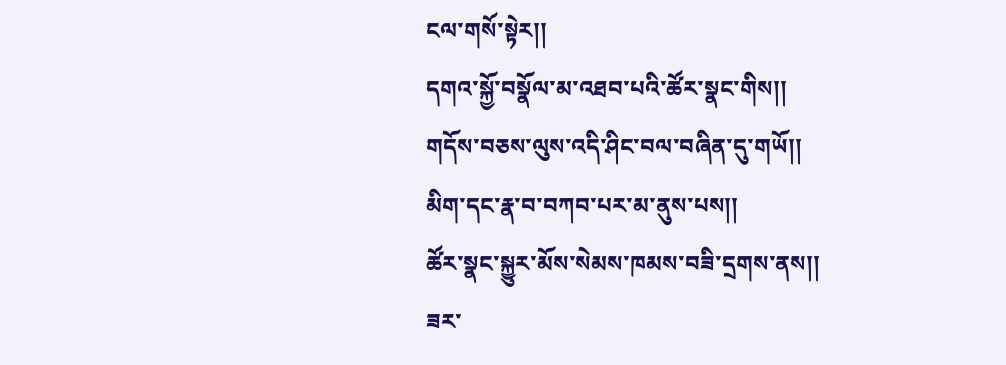ངལ་གསོ་སྟེར།།
དགའ་སྐྱོ་བསྣོལ་མ་འཐབ་པའི་ཚོར་སྣང་གིས།།
གདོས་བཅས་ལུས་འདི་ཤིང་བལ་བཞིན་དུ་གཡོ།།
མིག་དང་རྣ་བ་བཀབ་པར་མ་ནུས་པས།།
ཚོར་སྣང་སྐྱུར་མོས་སེམས་ཁམས་བཟི་དྲགས་ནས།།
ཟར་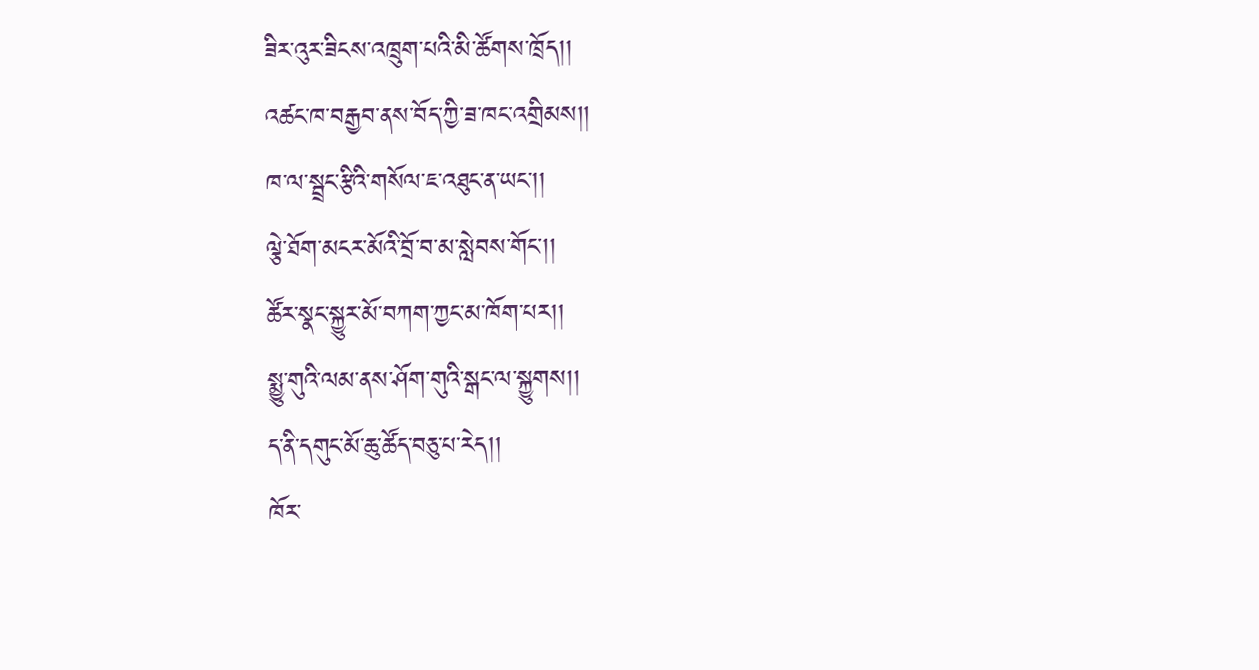ཟིར་འུར་ཟིངས་འཁྲུག་པའི་མི་ཚོགས་ཁྲོད།།
འཚང་ཁ་བརྒྱབ་ནས་བོད་ཀྱི་ཟ་ཁང་འགྲིམས།།
ཁ་ལ་སྦྲང་རྩིའི་གསོལ་ཇ་འཐུང་ན་ཡང་།།
ལྕེ་ཐོག་མངར་མོའི་བྲོ་བ་མ་སླེབས་གོང་།།
ཚོར་སྣང་སྐྱུར་མོ་བཀག་ཀྱང་མ་ཁོག་པར།།
སྨྱུ་གུའི་ལམ་ནས་ཤོག་གུའི་སྒང་ལ་སྐྱུགས།།
ད་ནི་དགུང་མོ་ཆུ་ཚོད་བཅུ་པ་རེད།།
ཁོར་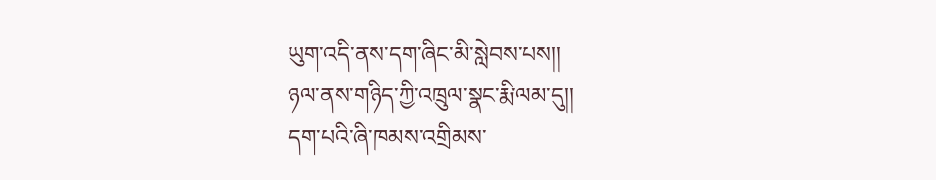ཡུག་འདི་ནས་དག་ཞིང་མི་སླེབས་པས།།
ཉལ་ནས་གཉིད་ཀྱི་འཁྲུལ་སྣང་རྨི་ལམ་དུ།།
དག་པའི་ཞི་ཁམས་འགྲིམས་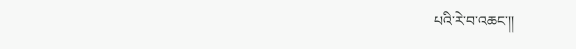པའི་རེ་བ་འཆང་།།